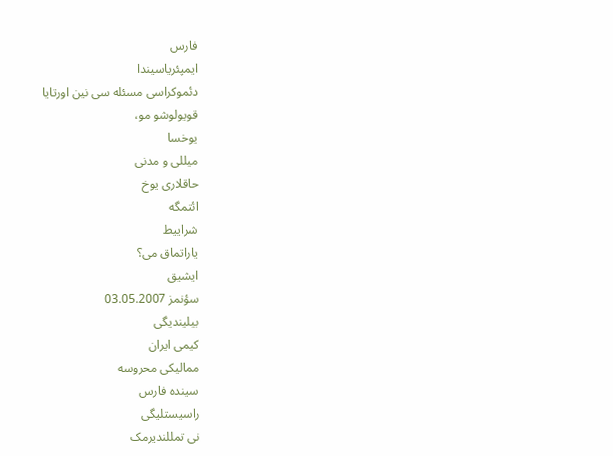فارس
ایمپئریاسیندا
دئموکراسی مسئله سی نین اورتایا
قویولوشو مو،
یوخسا
میللی و مدنی
حاقلاری یوخ
ائتمگه
شراییط
یاراتماق می؟
ایشیق
سؤنمز 03.05.2007
بیلیندیگی
کیمی ایران
ممالیکی محروسه
سینده فارس
راسیستلیگی
نی تمللندیرمک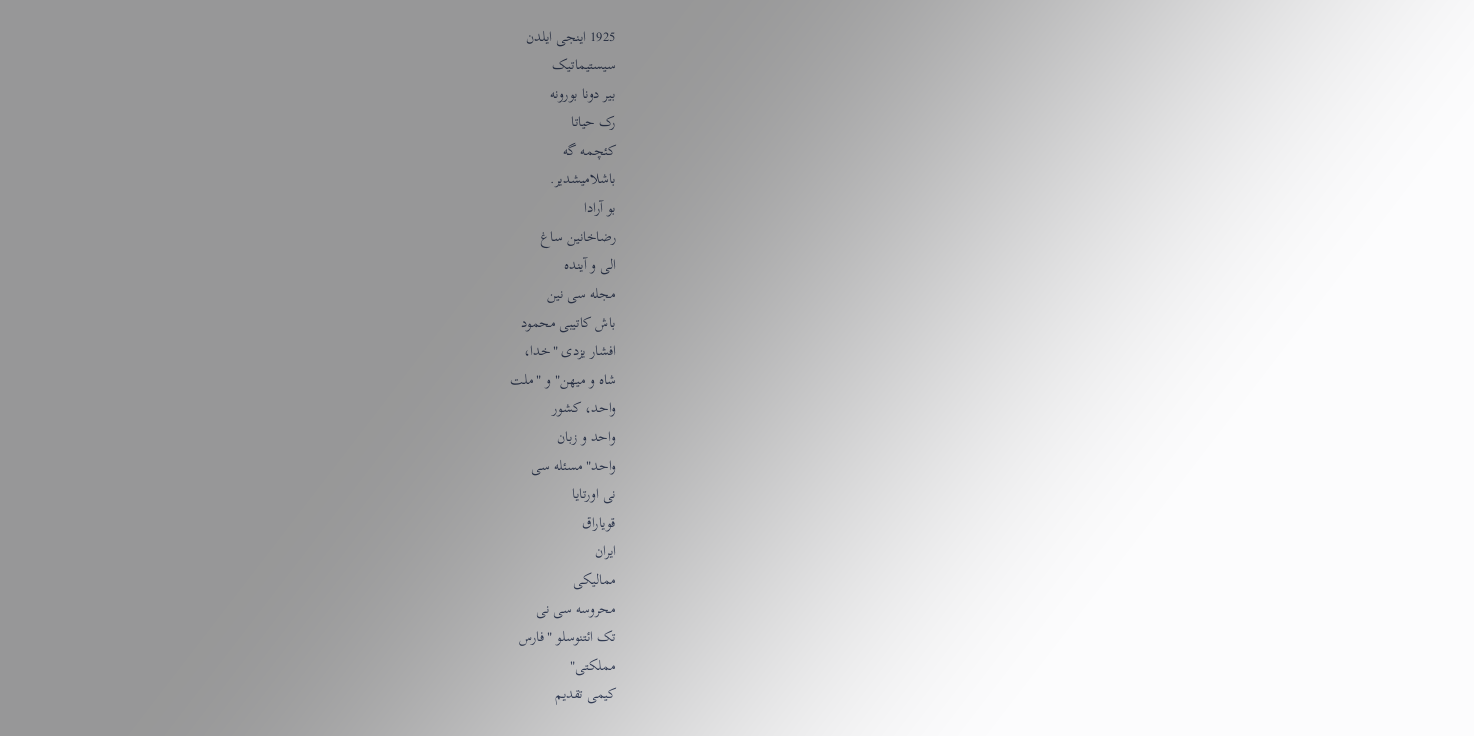1925 اینجی ایلدن
سیستیماتیک
بیر دونا بورونه
رک حیاتا
کئچمه گه
باشلامیشدیر.
بو آرادا
رضاخانین ساغ
الی و آینده
مجله سی نین
باش کاتیبی محمود
افشار یزدی "خدا،
شاه و میهن" و "ملت
واحد، کشور
واحد و زبان
واحد" مسئله سی
نی اورتایا
قویاراق
ایران
ممالیکی
محروسه سی نی
تک ائتنوسلو "فارس
مملکتی"
کیمی تقدیم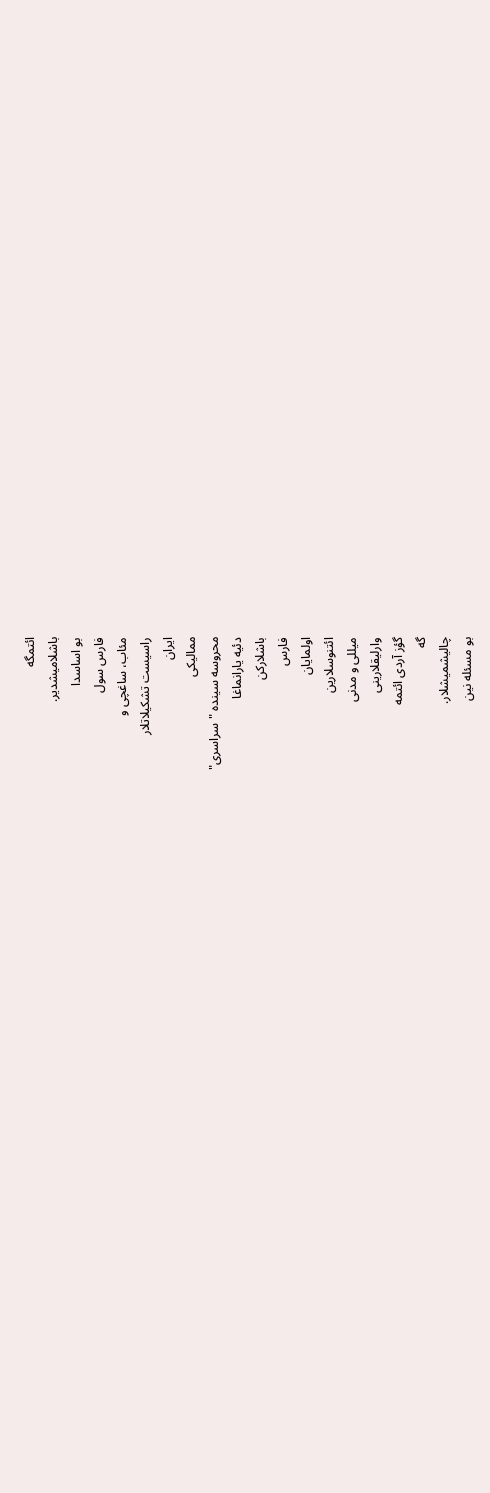ائتمگه
باشلامیشدیر.
بو اساسدا
فارس سول
مئاب، ساغچی و
راسیست تشکیلاتلار
ایران
ممالیکی
محروسه سینده "سراسری"
دئیه یارانماغا
باشلارکن
فارس
اولمایان
ائتنوسلارین
میللی و مدنی
وارلیقلارینی
گؤز آردی ائتمه
گه
چالیشمیشلار.
بو مسئله نین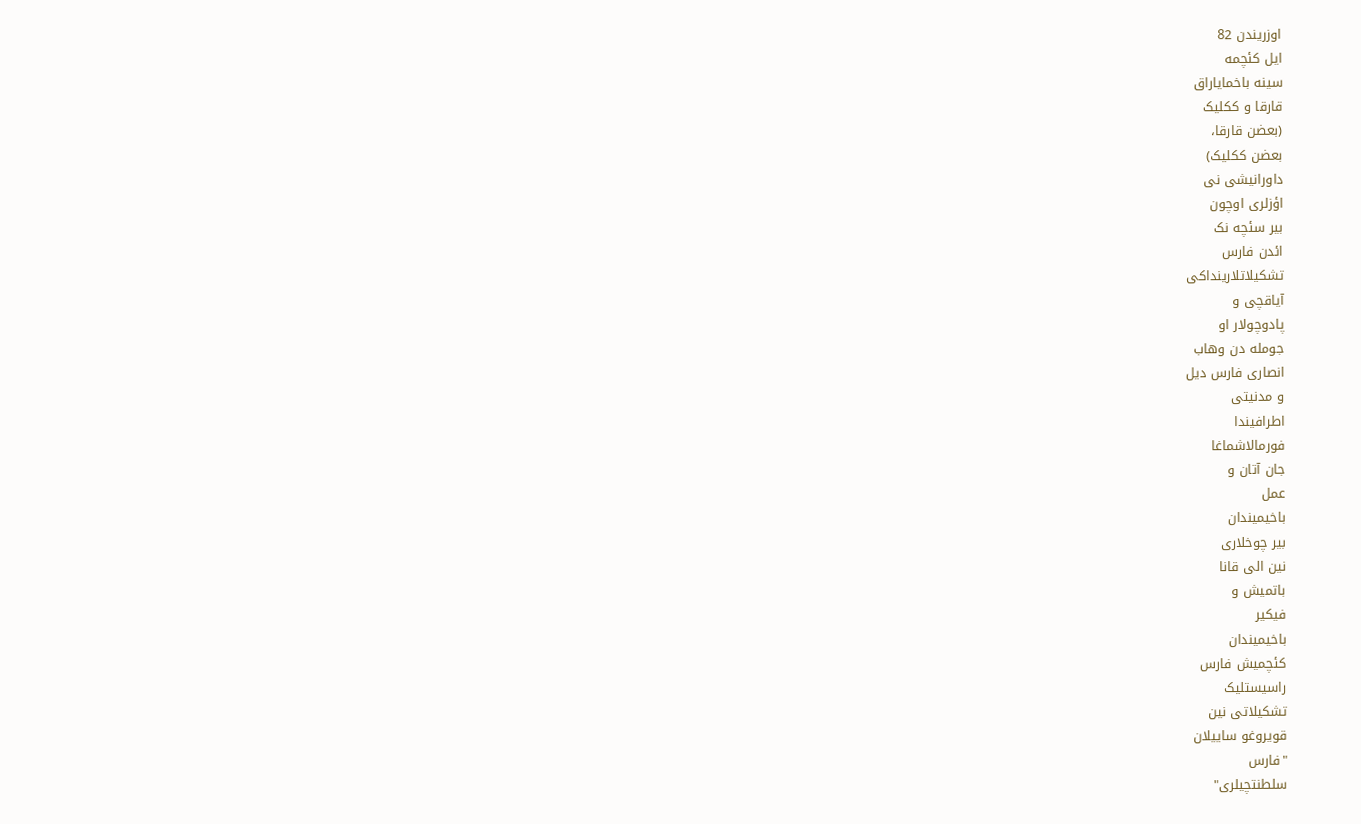اوزریندن 82
ایل کئچمه
سینه باخمایاراق
قارقا و ککلیک
(بعضن قارقا،
بعضن ککلیک)
داورانیشی نی
اؤزلری اوچون
بیر سئچه نک
ائدن فارس
تشکیلاتلارینداکی
آیاقچی و
پادوچولار او
جومله دن وهاب
انصاری فارس دیل
و مدنیتی
اطرافیندا
فورمالاشماغا
جان آتان و
عمل
باخیمیندان
بیر چوخلاری
نین الی قانا
باتمیش و
فیکیر
باخیمیندان
کئچمیش فارس
راسیستلیک
تشکیلاتی نین
قویروغو ساییلان
"فارس
سلطنتچیلری"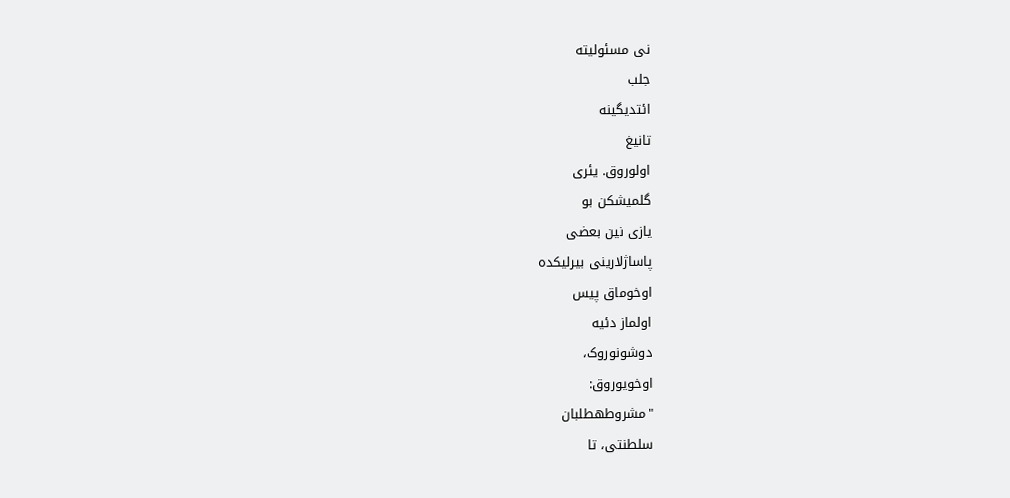نی مسئولیته
جلب
ائتدیگینه
تانیغ
اولوروق. یئری
گلمیشکن بو
یازی نین بعضی
پاساژلارینی بیرلیکده
اوخوماق پیس
اولماز دئیه
دوشونوروک،
اوخویوروق:
"مشروطهطلبان
سلطنتی، تا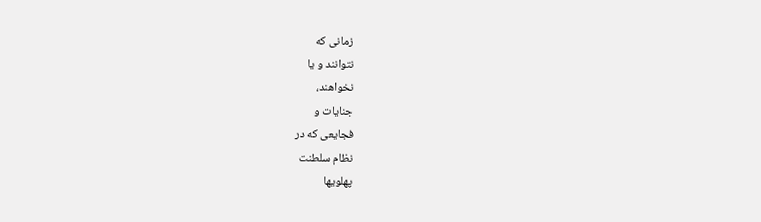زمانی که
نتوانند و یا
نخواهند،
جنایات و
فجایعی که در
نظام سلطنت
پهلویها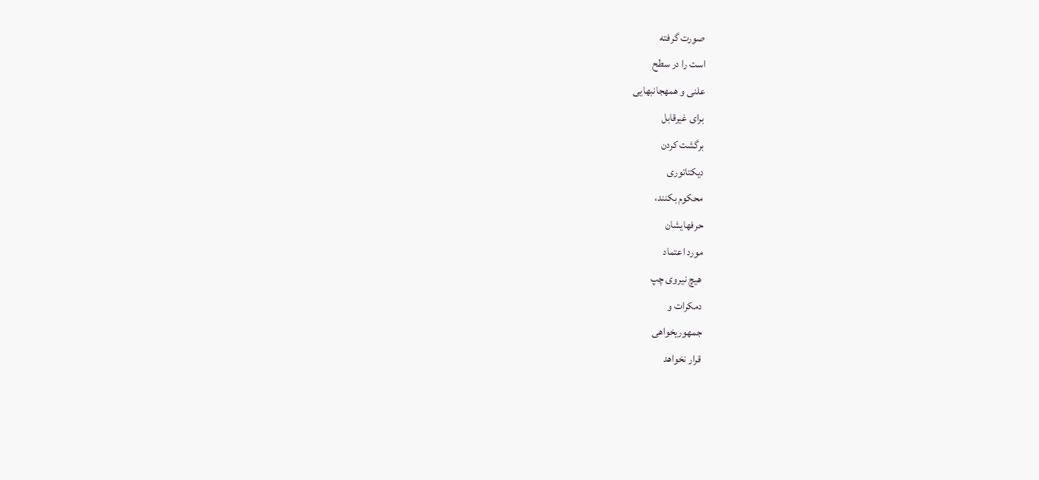صورت گرفته
است را در سطح
علنی و همهجانبهایی
برای غیرقابل
برگشت کردن
دیکتاتوری
محکوم بکنند،
حرفهایشان
مورد اعتماد
هیچ نیروی چپ
دمکرات و
جمهوریخواهی
قرار نخواهد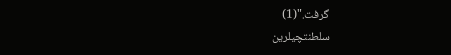گرفت."(1)
سلطنتچیلرین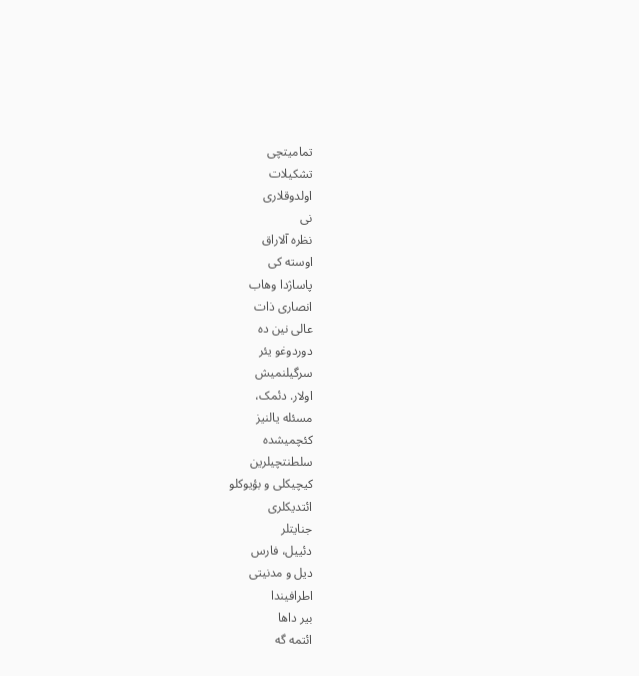تمامیتچی
تشکیلات
اولدوقلاری
نی
نظره آلاراق
اوسته کی
پاساژدا وهاب
انصاری ذات
عالی نین ده
دوردوغو یئر
سرگیلنمیش
اولار. دئمک،
مسئله یالنیز
کئچمیشده
سلطنتچیلرین
کیچیکلی و بؤیوکلو
ائتدیکلری
جنایتلر
دئییل، فارس
دیل و مدنیتی
اطرافیندا
بیر داها
ائتمه گه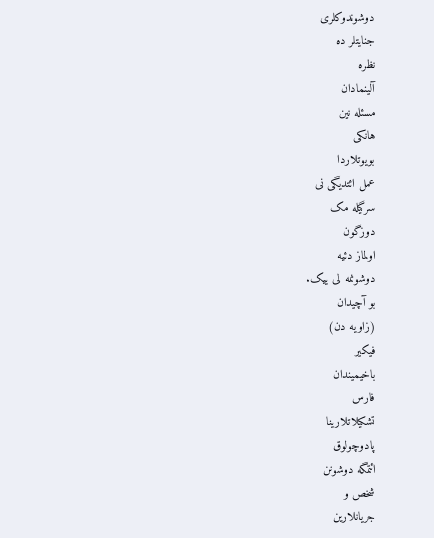دوشوندوکلری
جنایتلر ده
نظره
آلینمادان
مسئله نین
هانکی
بویوتلاردا
عمل ائتدیگی نی
سرگیله مک
دوزگون
اولماز دئیه
دوشونمه لی ییک.
بو آچیدان
(زاویه دن)
فیکیر
باخیمیندان
فارس
تشکیلاتلارینا
پادوچولوق
ائتمگه دوشونن
شخص و
جریانلارین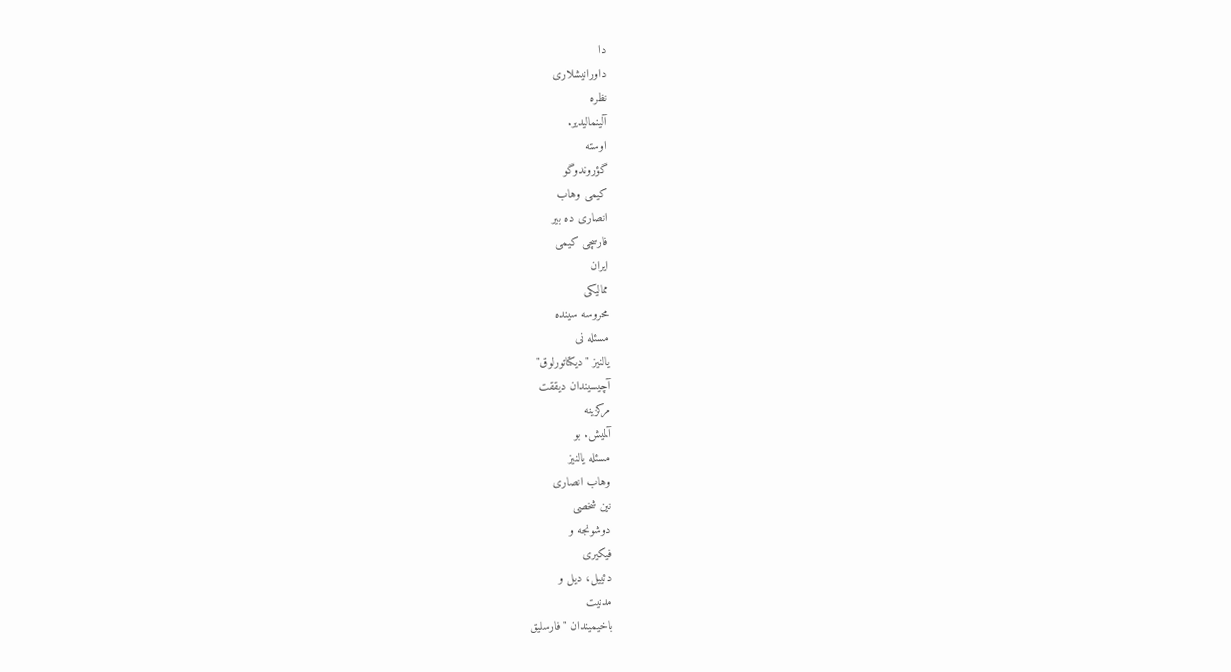دا
داورانیشلاری
نظره
آلینمالیدیر.
اوسته
گؤروندوگو
کیمی وهاب
انصاری ده بیر
فارسچی کیمی
ایران
ممالیکی
محروسه سینده
مسئله نی
یالنیز "دیکتاتورلوق"
آچیسیندان دیققت
مرکزینه
آلمیش. بو
مسئله یالنیز
وهاب انصاری
نین شخصی
دوشونجه و
فیکیری
دئییل، دیل و
مدنیت
باخیمیندان "فارسلیق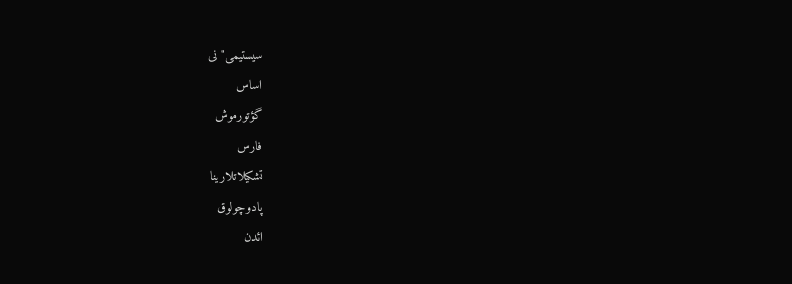سیستیمی" نی
اساس
گؤتورموش
فارس
تشکیلاتلارینا
پادوچولوق
ائدن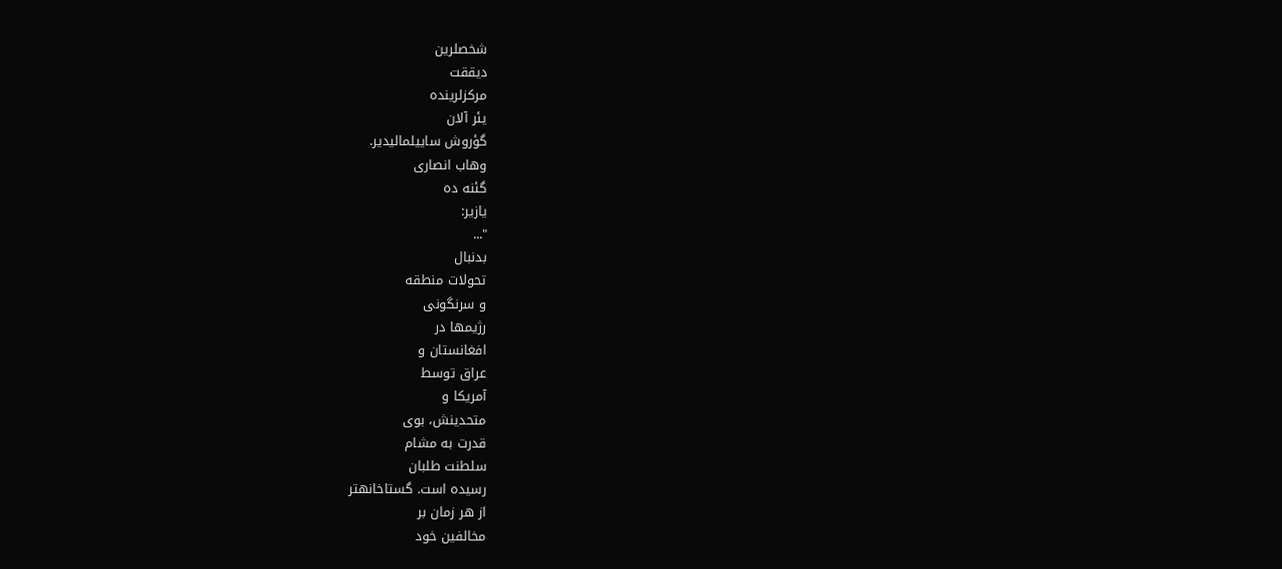شخصلرین
دیققت
مرکزلرینده
یئر آلان
گؤروش ساییلمالیدیر.
وهاب انصاری
گئنه ده
یازیر:
"...
بدنبال
تحولات منطقه
و سرنگونی
رژیمها در
افغانستان و
عراق توسط
آمریکا و
متحدینش، بوی
قدرت به مشام
سلطنت طلبان
رسیده است. گستاخانهتر
از هر زمان بر
مخالفین خود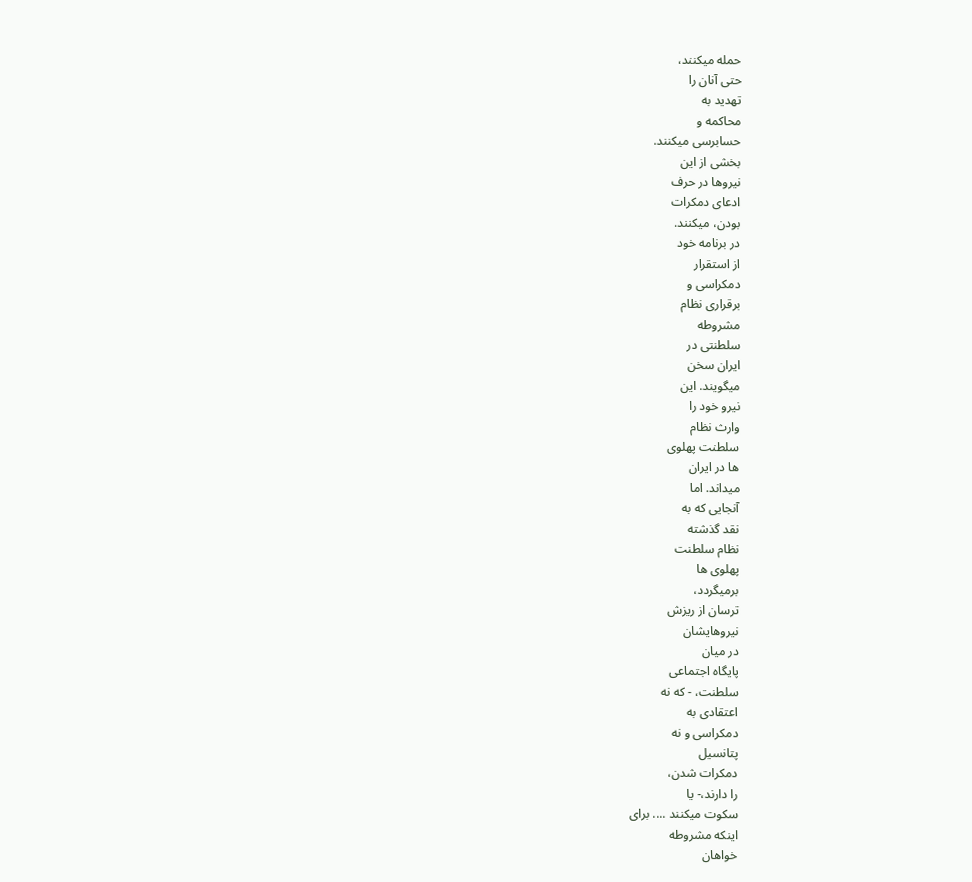حمله میکنند،
حتی آنان را
تهدید به
محاکمه و
حسابرسی میکنند.
بخشی از این
نیروها در حرف
ادعای دمکرات
بودن، میکنند.
در برنامه خود
از استقرار
دمکراسی و
برقراری نظام
مشروطه
سلطنتی در
ایران سخن
میگویند. این
نیرو خود را
وارث نظام
سلطنت پهلوی
ها در ایران
میداند. اما
آنجایی که به
نقد گذشته
نظام سلطنت
پهلوی ها
برمیگردد،
ترسان از ریزش
نیروهایشان
در میان
پایگاه اجتماعی
سلطنت، - که نه
اعتقادی به
دمکراسی و نه
پتانسیل
دمکرات شدن،
را دارند،- یا
سکوت میکنند .... برای
اینکه مشروطه
خواهان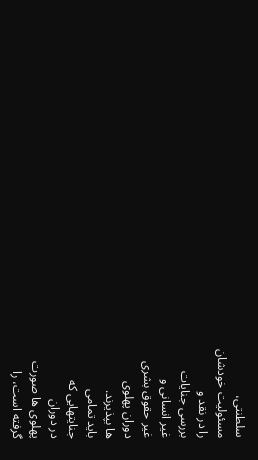سلطنتی،
مسئولیت خودشان
را در نقد و
بررسی جنایات
غیر انسانی و
غیر حقوق بشری
دوران پهلوی
ها بپذیرند.
باید تمامی
جنایتهایی که
در دوران
پهلوی ها صورت
گرفته است، را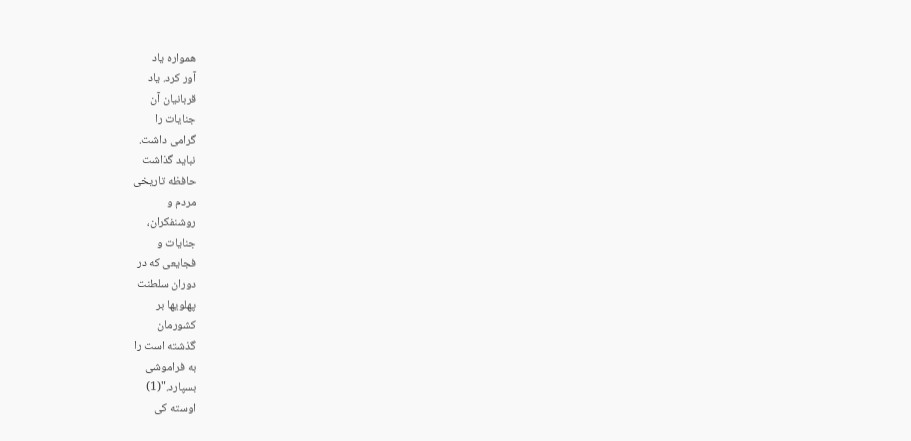همواره یاد
آور کرد. یاد
قربانیان آن
جنایات را
گرامی داشت.
نباید گذاشت
حافظه تاریخی
مردم و
روشنفکران،
جنایات و
فجایعی که در
دوران سلطنت
پهلویها بر
کشورمان
گذشته است را
به فراموشی
بسپارد."(1)
اوسته کی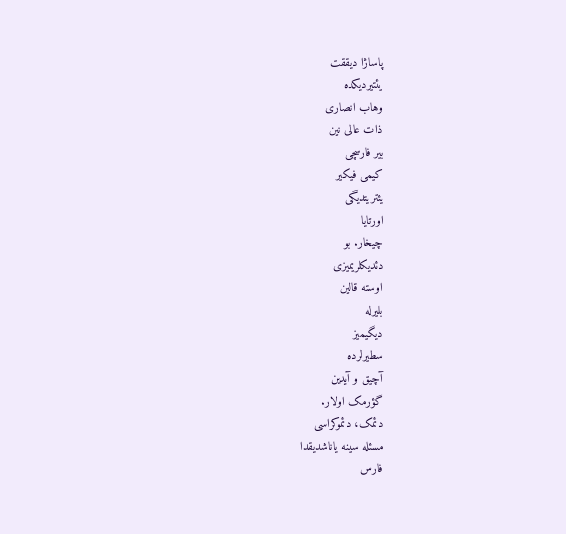پاساژا دیققت
یئتیردیکده
وهاب انصاری
ذات عالی نین
بیر فارسچی
کیمی فیکیر
یئتریتدیگی
اورتایا
چیخار. بو
دئدیکلریمیزی
اوسته قالین
بلیرله
دیگیمیز
سطیرلرده
آچیق و آیدین
گؤرمک اولار.
دئمک، دئموکراسی
مسئله سینه یاناشدیقدا
فارس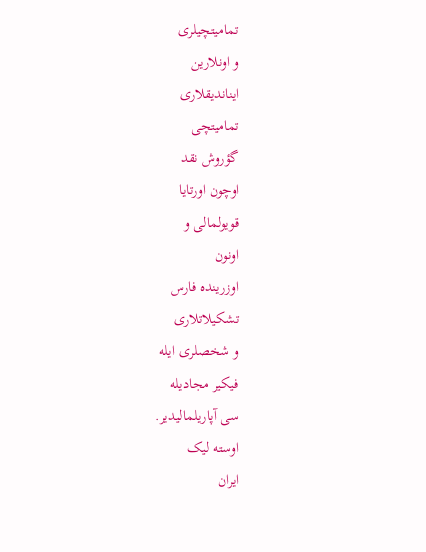تمامیتچیلری
و اونلارین
ایناندیقلاری
تمامیتچی
گؤروش نقد
اوچون اورتایا
قویولمالی و
اونون
اوزرینده فارس
تشکیلاتلاری
و شخصلری ایله
فیکیر مجادیله
سی آپاریلمالیدیر.
اوسته لیک
ایران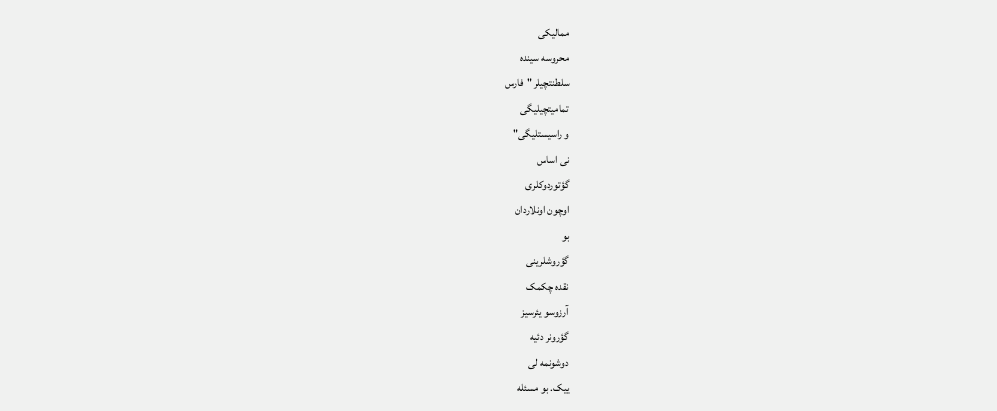ممالیکی
محروسه سینده
سلطنتچیلر "فارس
تمامیتچیلیگی
و راسیستلیگی"
نی اساس
گؤتوردوکلری
اوچون اونلاردان
بو
گؤروشلرینی
نقده چکمک
آرزوسو یئرسیز
گؤرونر دئیه
دوشونمه لی
ییک. بو مسئله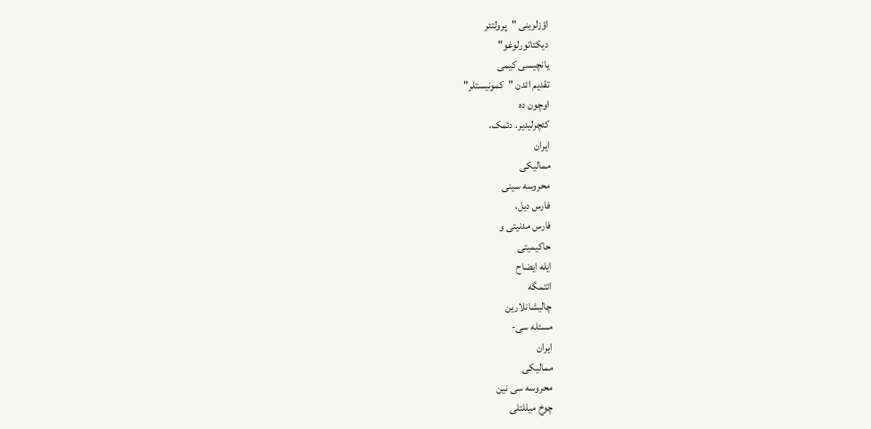اؤزلرینی "پرولتئر
دیکتاتورلوغو"
یانچیسی کیمی
تقدیم ائدن "کمونیستلر"
اوچون ده
کئچرلیدیر. دئمک،
ایران
ممالیکی
محروسه سینی
فارس دیل،
فارس مدنیتی و
حاکیمیتی
ایله ایضاح
ائتمگه
چالیشانلارین
مسئله سی-
ایران
ممالیکی
محروسه سی نین
چوخ میللتلی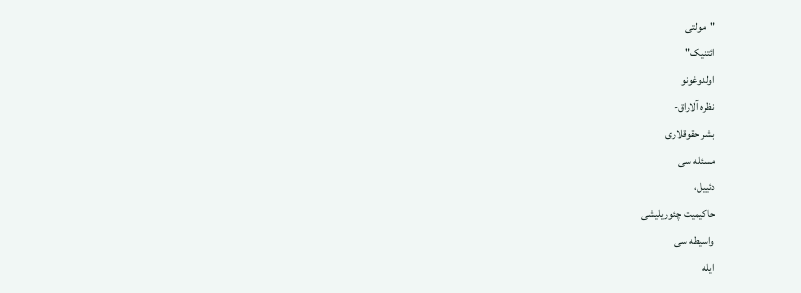"مولتی
ائتنیک"
اولدوغونو
نظره آلاراق-
بشر حقوقلاری
مسئله سی
دئییل،
حاکیمیت چئوریلیشی
واسیطه سی
ایله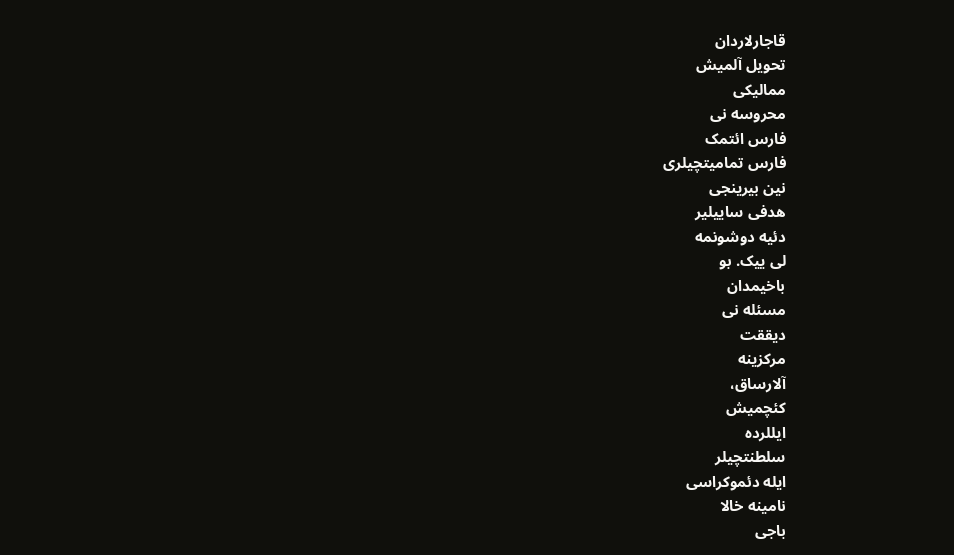قاجارلاردان
تحویل آلمیش
ممالیکی
محروسه نی
فارس ائتمک
فارس تمامیتچیلری
نین بیرینجی
هدفی ساییلیر
دئیه دوشونمه
لی ییک. بو
باخیمدان
مسئله نی
دیققت
مرکزینه
آلارساق،
کئچمیش
ایللرده
سلطنتچیلر
ایله دئموکراسی
نامینه خالا
باجی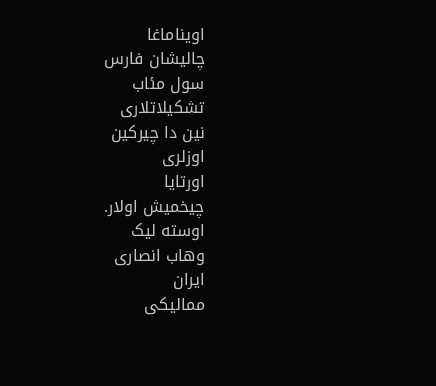اویناماغا
چالیشان فارس
سول مئاب
تشکیلاتلاری
نین دا چیرکین
اوزلری
اورتایا
چیخمیش اولار.
اوسته لیک
وهاب انصاری
ایران
ممالیکی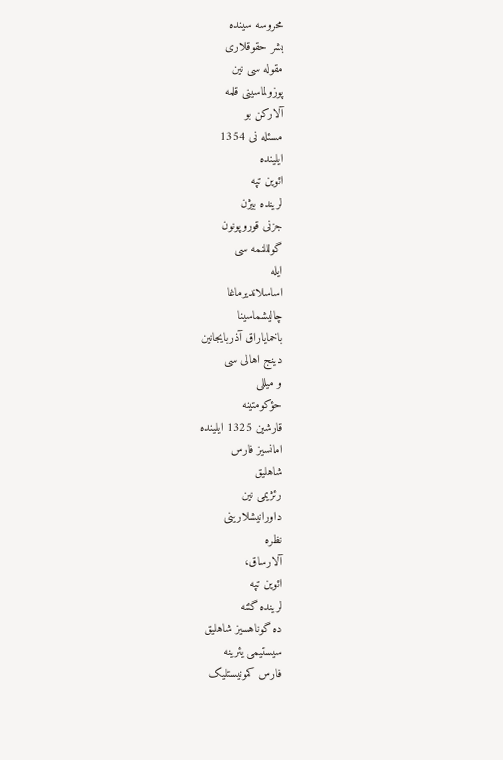محروسه سینده
بشر حقوقلاری
مقوله سی نین
پوزولماسینی قلمه
آلارکن بو
مسئله نی 1354
ایلینده
ائوین تپه
لرینده بیژن
جزنی قوروپونون
گولللنمه سی
ایله
اساسلاندیرماغا
چالیشماسینا
باخمایاراق آذربایجانین
دینج اهالی سی
و میللی
حؤکومتینه
قارشین 1325 ایلینده
امانسیز فارس
شاهلیق
رئژیمی نین
داورانیشلارینی
نظره
آلارساق،
ائوین تپه
لرینده گئنه
ده گوناهسیز شاهلیق
سیستیمی یئرینه
فارس کمونیستلیک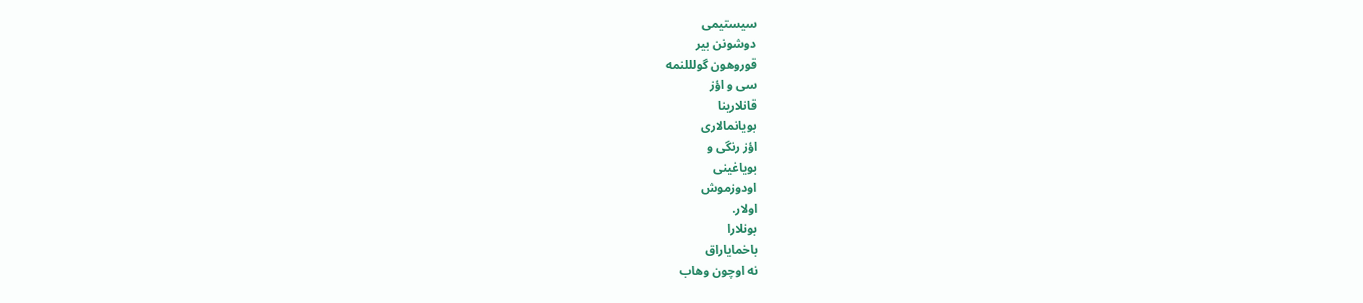سیستیمی
دوشونن بیر
قوروهون گولللنمه
سی و اؤز
قانلارینا
بویانمالاری
اؤز رنگی و
بویاغینی
اودوزموش
اولار.
بونلارا
باخمایاراق
نه اوچون وهاب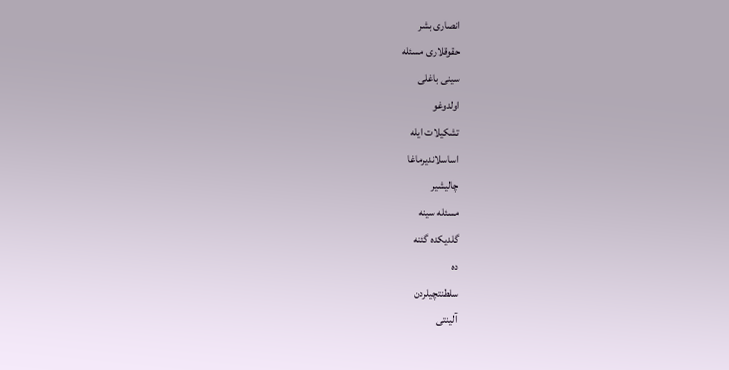انصاری بشر
حقوقلاری مسئله
سینی باغلی
اولدوغو
تشکیلات ایله
اساسلاندیرماغا
چالیشیر
مسئله سینه
گلدیکده گئنه
ده
سلطنتچیلردن
آلینتی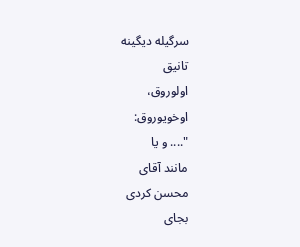سرگیله دیگینه
تانیق
اولوروق،
اوخویوروق:
".... و یا
مانند آقای
محسن کردی
بجای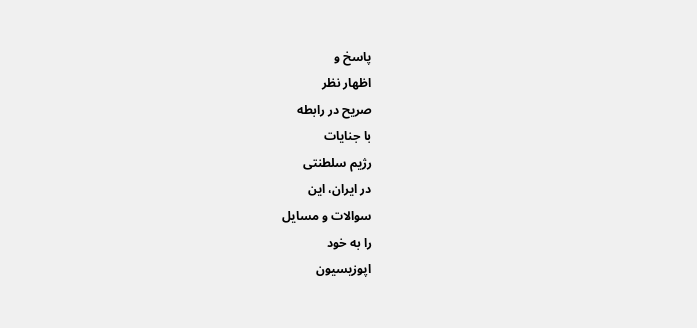پاسخ و
اظهار نظر
صریح در رابطه
با جنایات
رژیم سلطنتی
در ایران، این
سوالات و مسایل
را به خود
اپوزیسیون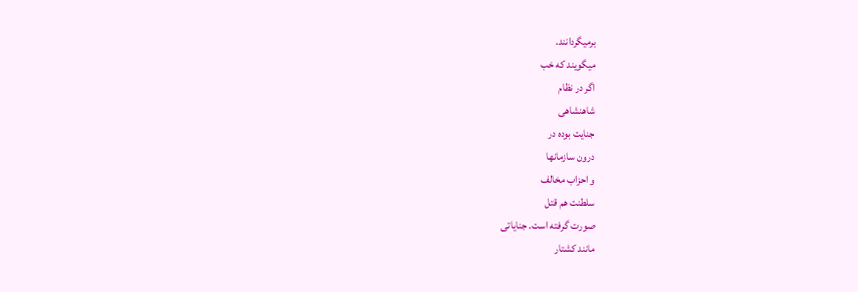برمیگردانند.
میگویند که خب
اگر در نظام
شاهنشاهی
جنایت بوده در
درون سازمانها
و احزاب مخالف
سلطنت هم قتل
صورت گرفته است. جنایاتی
مانند کشتار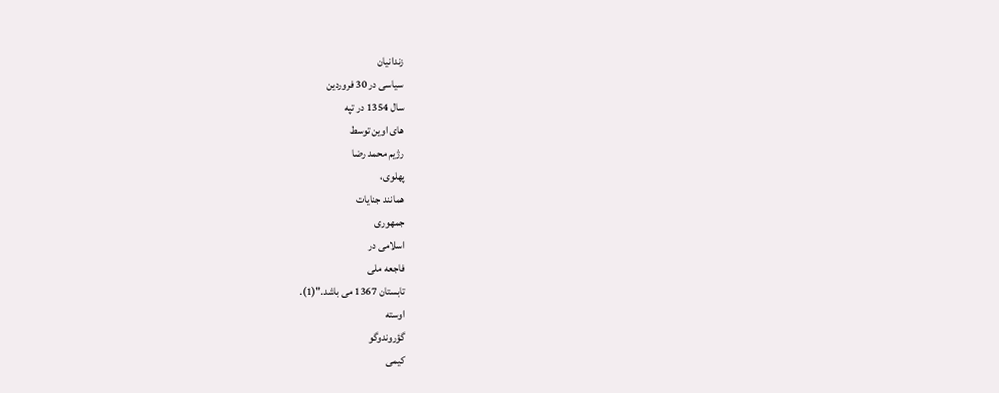زندانیان
سیاسی در 30 فروردین
سال 1354 در تپه
های اوین توسط
رژیم محمد رضا
پهلوی،
همانند جنایات
جمهوری
اسلامی در
فاجعه ملی
تابستان 1367 می باشد."(1).
اوسته
گؤروندوگو
کیمی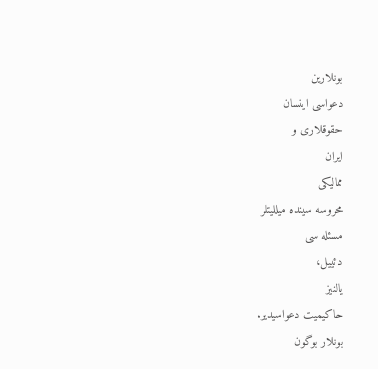بونلارین
دعواسی اینسان
حقوقلاری و
ایران
ممالیکی
محروسه سینده میللیتلر
مسئله سی
دئییل،
یالنیز
حاکیمیت دعواسیدیر.
بونلار بوگون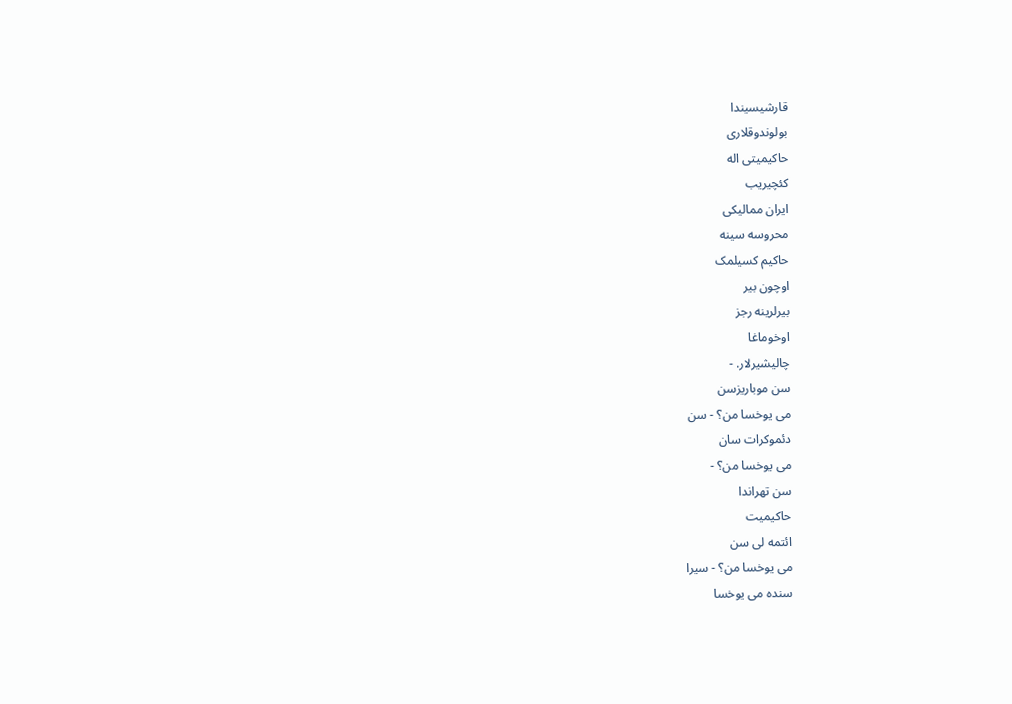قارشیسیندا
بولوندوقلاری
حاکیمیتی اله
کئچیریب
ایران ممالیکی
محروسه سینه
حاکیم کسیلمک
اوچون بیر
بیرلرینه رجز
اوخوماغا
چالیشیرلار. -
سن موباریزسن
می یوخسا من؟ - سن
دئموکرات سان
می یوخسا من؟ -
سن تهراندا
حاکیمیت
ائتمه لی سن
می یوخسا من؟ - سیرا
سنده می یوخسا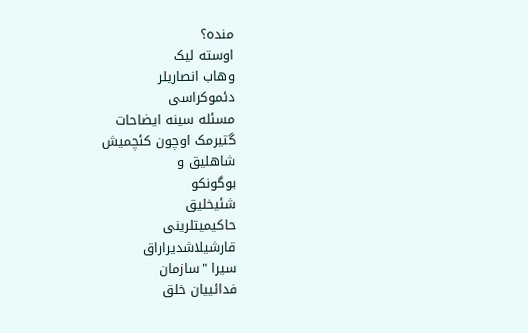منده؟
اوسته لیک
وهاب انصاریلر
دئموکراسی
مسئله سینه ایضاحات
گتیرمک اوچون کئچمیش
شاهلیق و
بوگونکو
شئیخلیق
حاکیمیتلرینی
قارشیلاشدیراراق
سیرا "سازمان
فدائییان خلق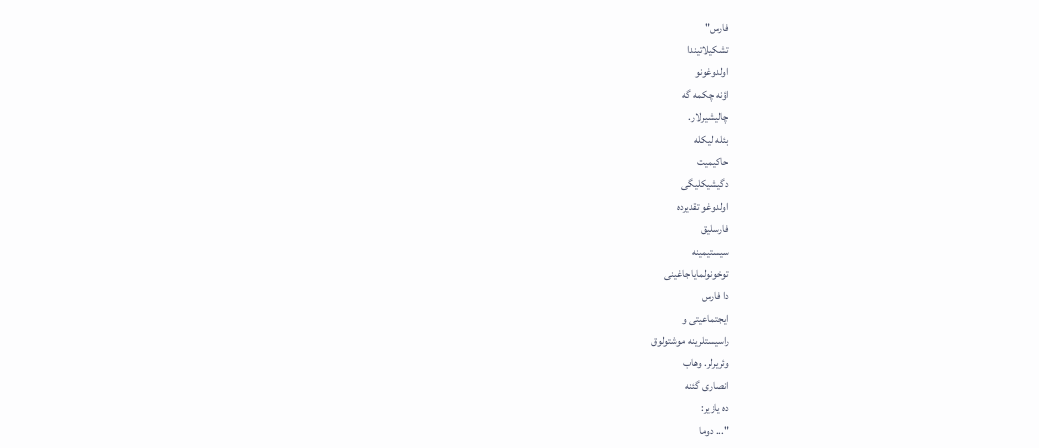فارس"
تشکیلاتیندا
اولدوغونو
اؤنه چکمه گه
چالیشیرلار.
بئله لیکله
حاکیمیت
دگیشیکلیگی
اولدوغو تقدیرده
فارسلیق
سیستیمینه
توخونولمایاجاغینی
دا فارس
ایجتماعیتی و
راسیستلرینه موشتولوق
وئریرلر. وهاب
انصاری گئنه
ده یازیر:
"... دوما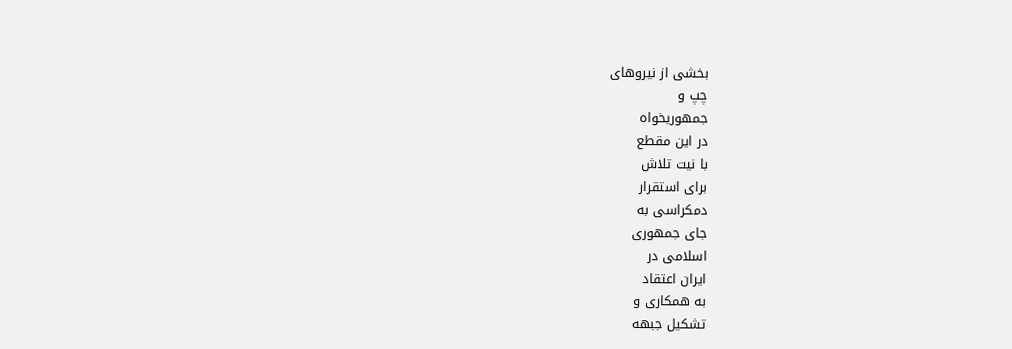بخشی از نیروهای
چپ و
جمهوریخواه
در این مقطع
با نیت تلاش
برای استقرار
دمکراسی به
جای جمهوری
اسلامی در
ایران اعتقاد
به همکاری و
تشکیل جبهه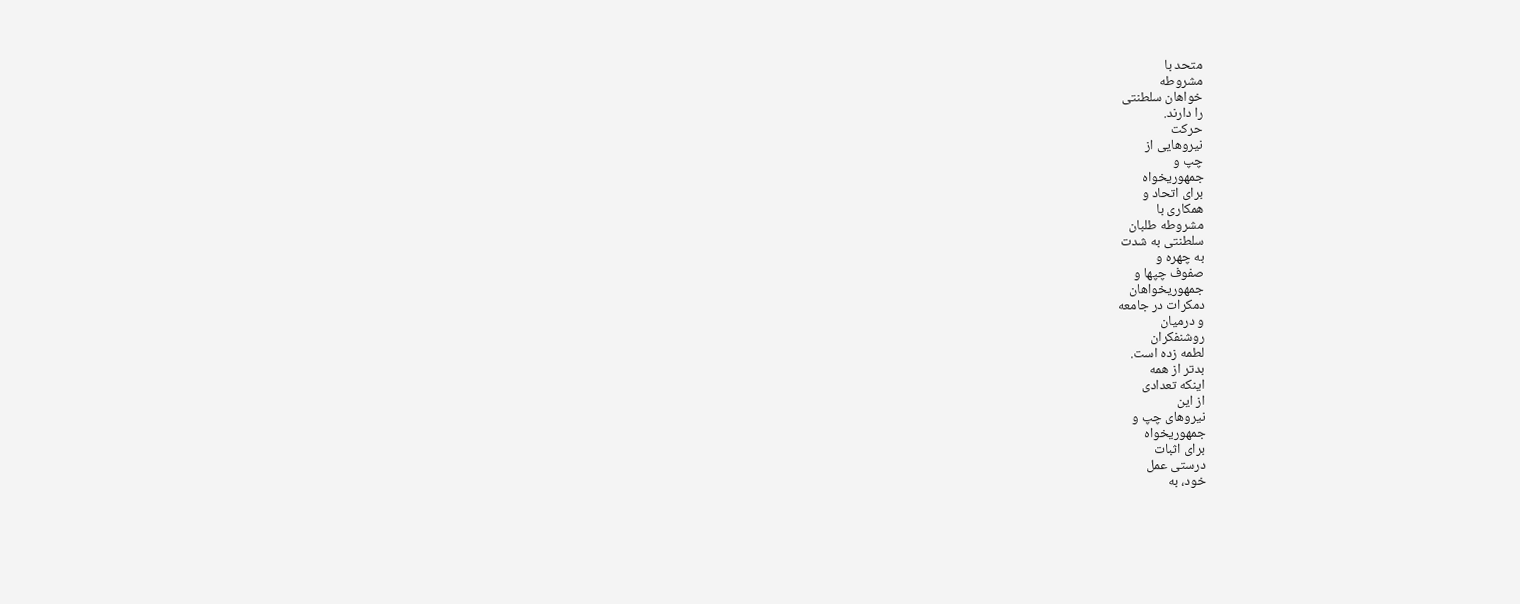متحد با
مشروطه
خواهان سلطنتی
را دارند.
حرکت
نیروهایی از
چپ و
جمهوریخواه
برای اتحاد و
همکاری با
مشروطه طلبان
سلطنتی به شدت
به چهره و
صفوف چپها و
جمهوریخواهان
دمکرات در جامعه
و درمیان
روشنفکران
لطمه زده است.
بدتر از همه
اینکه تعدادی
از این
نیروهای چپ و
جمهوریخواه
برای اثبات
درستی عمل
خود، به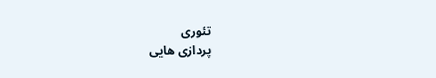تئوری
پردازی هایی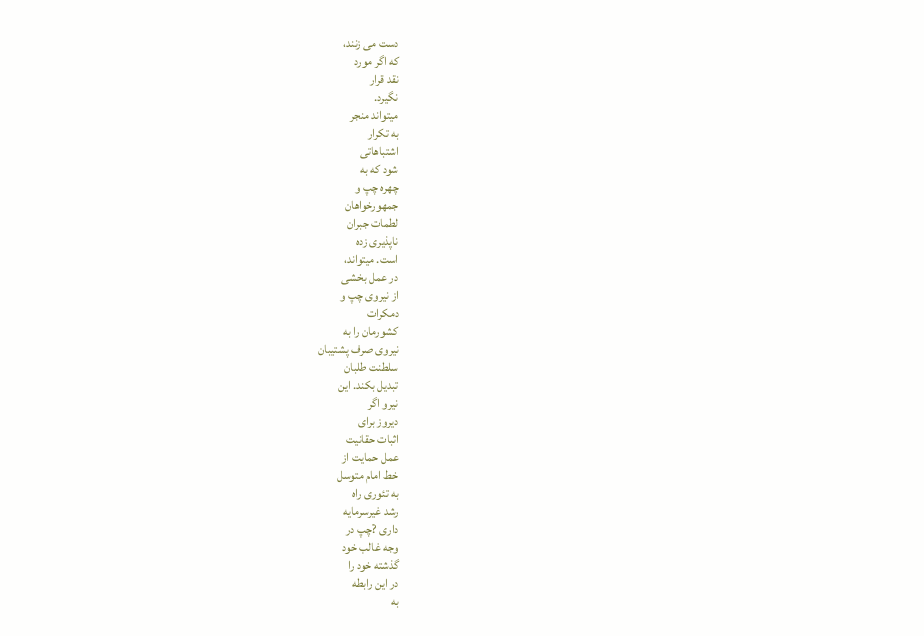دست می زنند،
که اگر مورد
نقد قرار
نگیرد.
میتواند منجر
به تکرار
اشتباهاتی
شود که به
چهره چپ و
جمهورخواهان
لطمات جبران
ناپذیری زده
است. میتواند،
در عمل بخشی
از نیروی چپ و
دمکرات
کشورمان را به
نیروی صرف پشتیبان
سلطنت طلبان
تبدیل بکند. این
نیرو اگر
دیروز برای
اثبات حقانیت
عمل حمایت از
خط امام متوسل
به تئوری راه
رشد غیرسرمایه
داری ?چپ در
وجه غالب خود
گذشته خود را
در این رابطه
به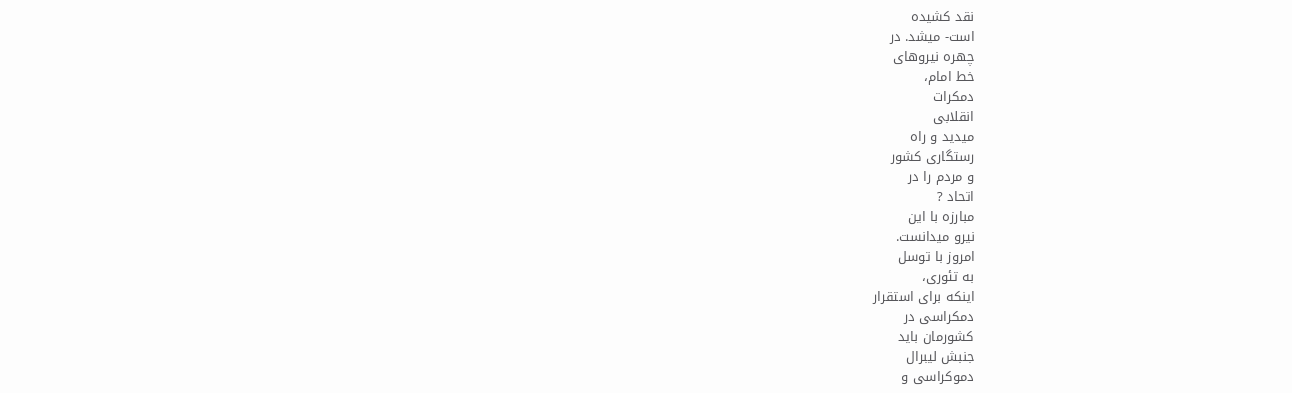نقد کشیده
است- میشد. در
چهره نیروهای
خط امام،
دمکرات
انقلابی
میدید و راه
رستگاری کشور
و مردم را در
اتحاد ?
مبارزه با این
نیرو میدانست.
امروز با توسل
به تئوری،
اینکه برای استقرار
دمکراسی در
کشورمان باید
جنبش لیبرال
دموکراسی و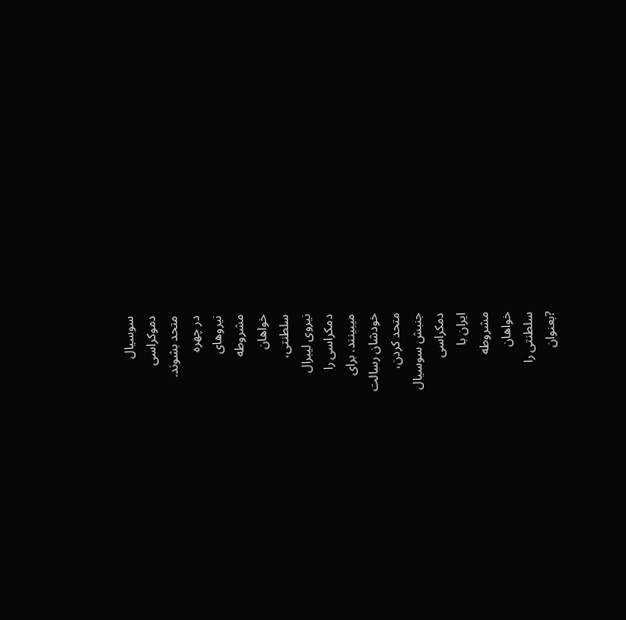سوسیال
دموکراسی
متحد بشوند.
در چهره
نیروهای
مشروطه
خواهان
سلطنتی،
نیروی لیبرال
دمکراسی را
میبینند. برای
خودشان رسالت
متحد کردن،
جنبش سوسیال
دمکراسی
ایران با
مشروطه
خواهان
سلطنتی را
?بعنوان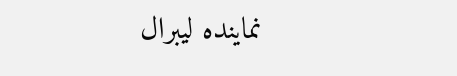نماینده لیبرال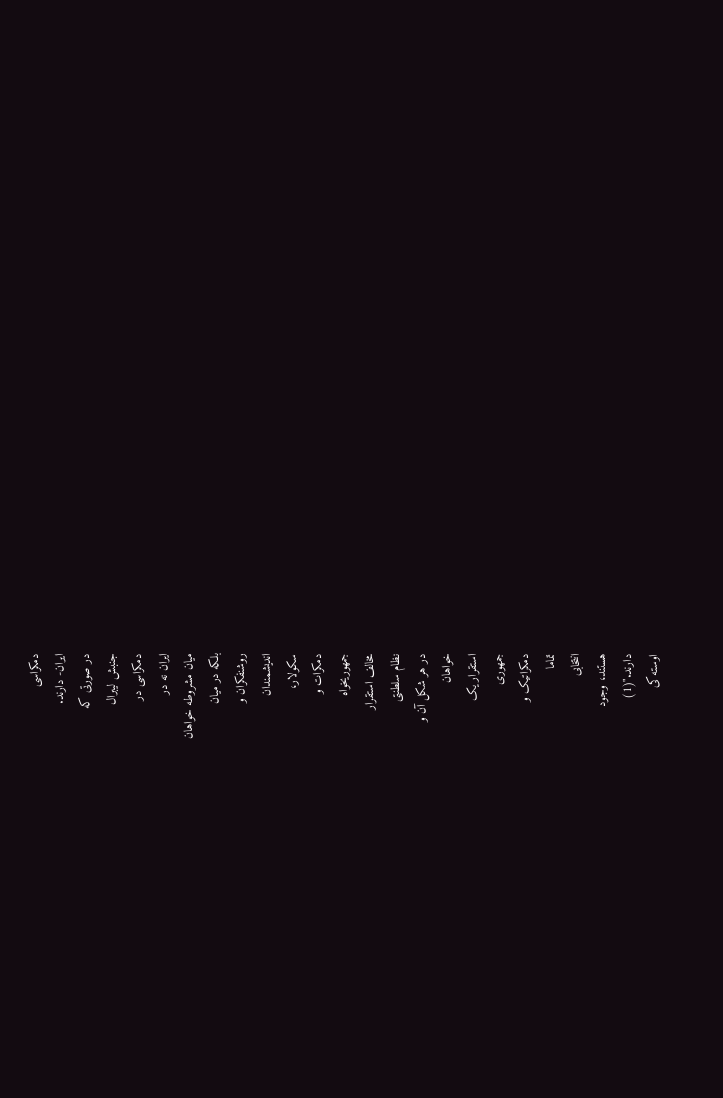دمکراسی
ایران- دارند.
در صورتی که
جنبش لیبرال
دمکراسی در
ایران نه در
میان مشروطه خواهان
بلکه در میان
روشنفکران و
اندیشمندان
سکولار،
دمکرات و
جمهوریخواه
مخالف استقرار
نظام سلطنتی
در هر شکل آن و
خواهان
استقرار یک
جمهوری
دمکراتیک و
تماما
انتخابی
هستند، وجود
دارند."(1)
اوسته کی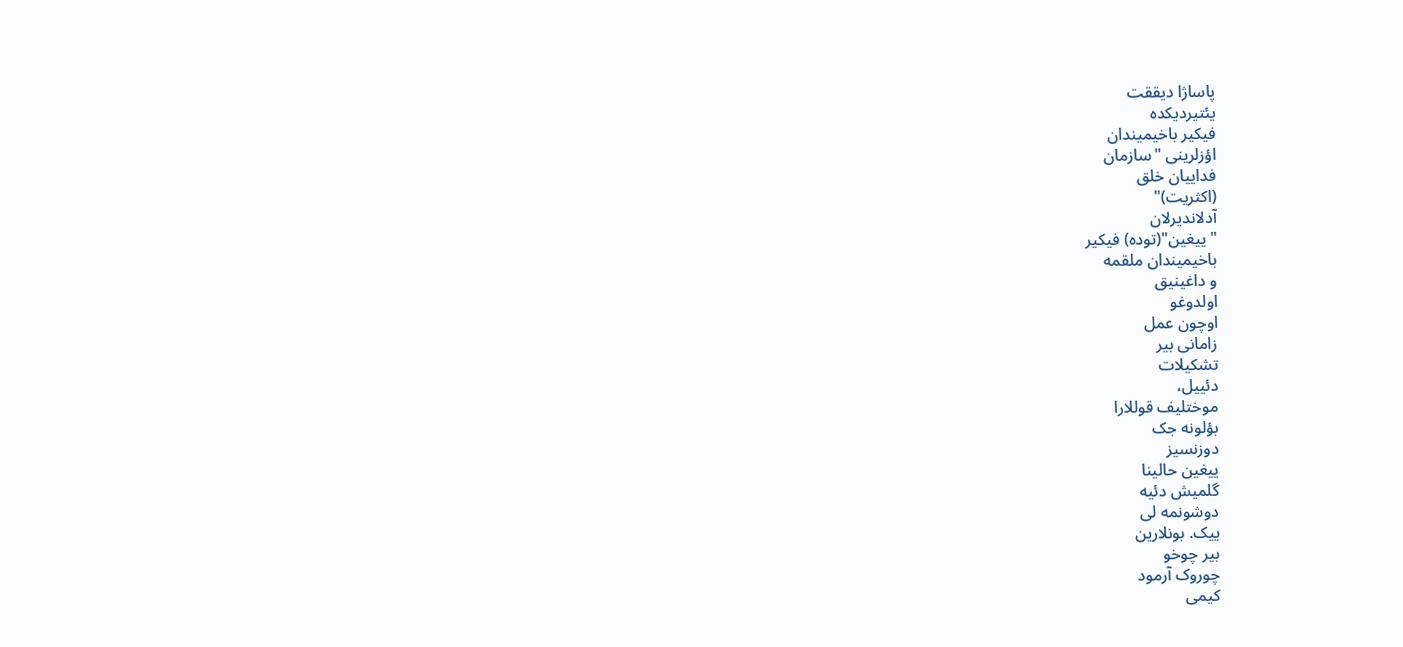پاساژا دیققت
یئتیردیکده
فیکیر باخیمیندان
اؤزلرینی "سازمان
فداییان خلق
(اکثریت)"
آدلاندیرلان
"ییغین"(توده) فیکیر
باخیمیندان ملقمه
و داغینیق
اولدوغو
اوچون عمل
زامانی بیر
تشکیلات
دئییل،
موختلیف قوللارا
بؤلونه جک
دوزنسیز
ییغین حالینا
گلمیش دئیه
دوشونمه لی
ییک. بونلارین
بیر چوخو
چوروک آرمود
کیمی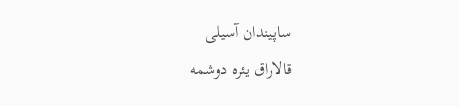ساپیندان آسیلی
قالاراق یئره دوشمه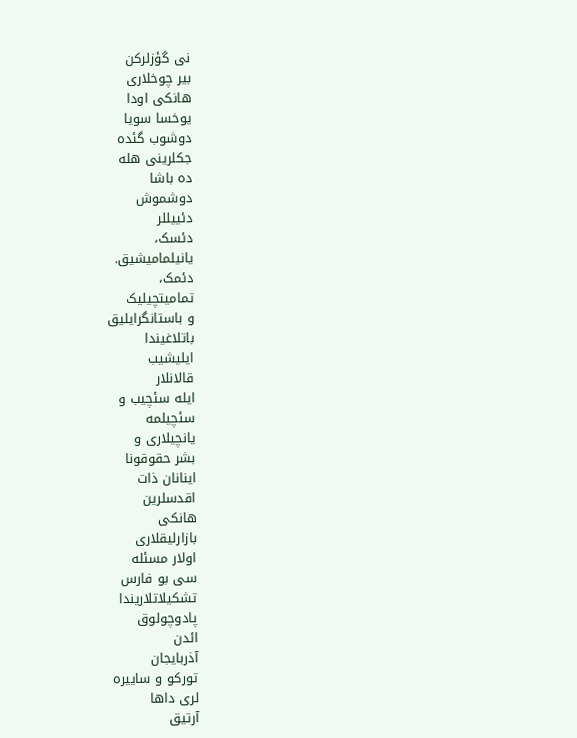نی گؤزلرکن
بیر چوخلاری
هانکی اودا
یوخسا سویا
دوشوب گئده
جکلرینی هله
ده باشا
دوشموش
دئییللر
دئسک،
یانیلمامیشیق.
دئمک،
تمامیتچیلیک
و باستانگرایلیق
باتلاغیندا
ایلیشیب
قالانلار
ایله سئچیب و
سئچیلمه
یانچیلاری و
بشر حقوقونا
اینانان ذات
اقدسلرین
هانکی
بازارلیقلاری
اولار مسئله
سی بو فارس
تشکیلاتلاریندا
پادوچولوق
ائدن
آذربایجان
تورکو و ساییره
لری داها
آرتیق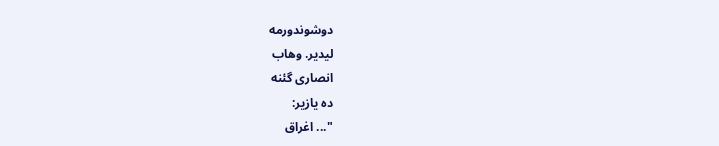دوشوندورمه
لیدیر. وهاب
انصاری گئنه
ده یازیر:
"... اغراق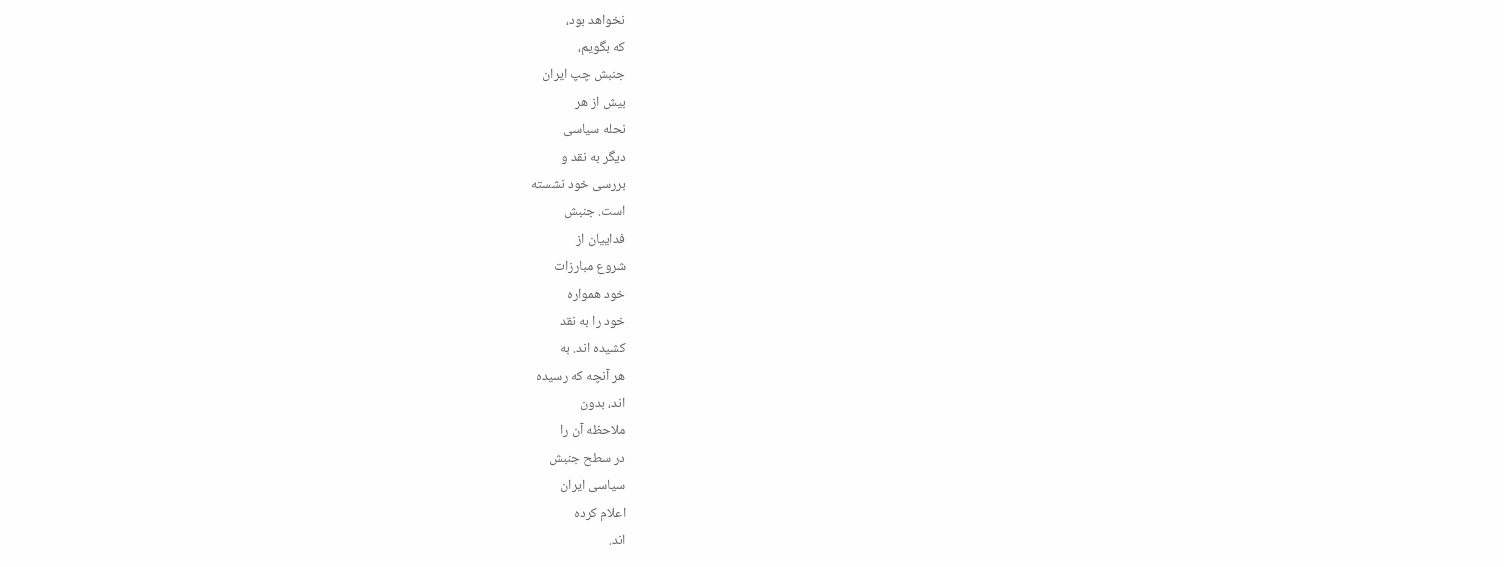نخواهد بود،
که بگویم،
جنبش چپ ایران
بیش از هر
نحله سیاسی
دیگر به نقد و
بررسی خود نشسته
است. جنبش
فداییان از
شروع مبارزات
خود همواره
خود را به نقد
کشیده اند. به
هر آنچه که رسیده
اند، بدون
ملاحظه آن را
در سطح جنبش
سیاسی ایران
اعلام کرده
اند.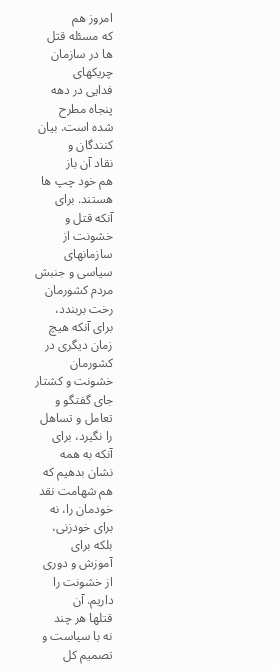امروز هم
که مسئله قتل
ها در سازمان
چریکهای
فدایی در دهه
پنجاه مطرح
شده است. بیان
کنندگان و
نقاد آن باز
هم خود چپ ها
هستند. برای
آنکه قتل و
خشونت از
سازمانهای
سیاسی و جنبش
مردم کشورمان
رخت بربندد،
برای آنکه هیچ
زمان دیگری در
کشورمان
خشونت و کشتار
جای گفتگو و
تعامل و تساهل
را نگیرد، برای
آنکه به همه
نشان بدهیم که
هم شهامت نقد
خودمان را، نه
برای خودزنی،
بلکه برای
آموزش و دوری
از خشونت را
داریم. آن
قتلها هر چند
نه با سیاست و
تصمیم کل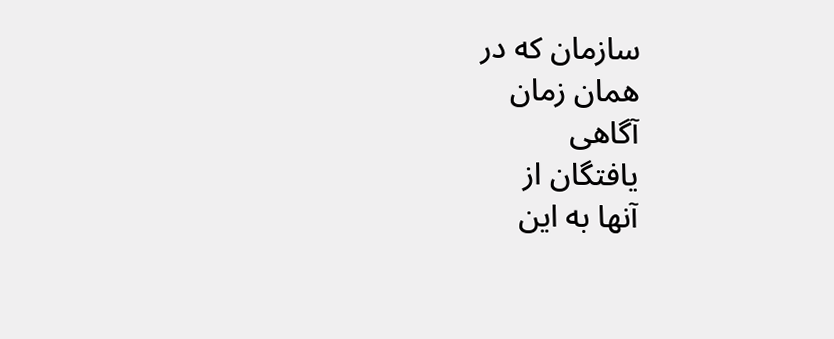سازمان که در
همان زمان
آگاهی
یافتگان از
آنها به این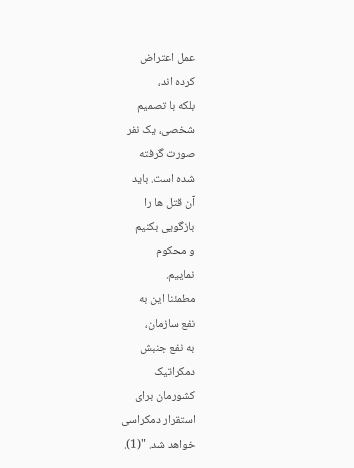عمل اعتراض
کرده اند،
بلکه با تصمیم
شخصی، یک نفر
صورت گرفته
شده است. باید
آن قتل ها را
بازگویی بکنیم
و محکوم
نماییم.
مطمئنا این به
نفع سازمان،
به نفع جنبش
دمکراتیک
کشورمان برای
استقرار دمکراسی
خواهد شد. "(1).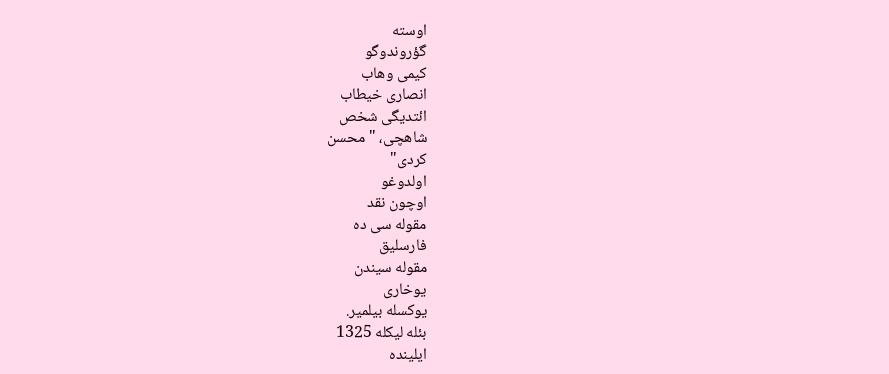اوسته
گؤروندوگو
کیمی وهاب
انصاری خیطاب
ائتدیگی شخص
شاهچی، "محسن
کردی"
اولدوغو
اوچون نقد
مقوله سی ده
فارسلیق
مقوله سیندن
یوخاری
یوکسله بیلمیر.
بئله لیکله 1325
ایلینده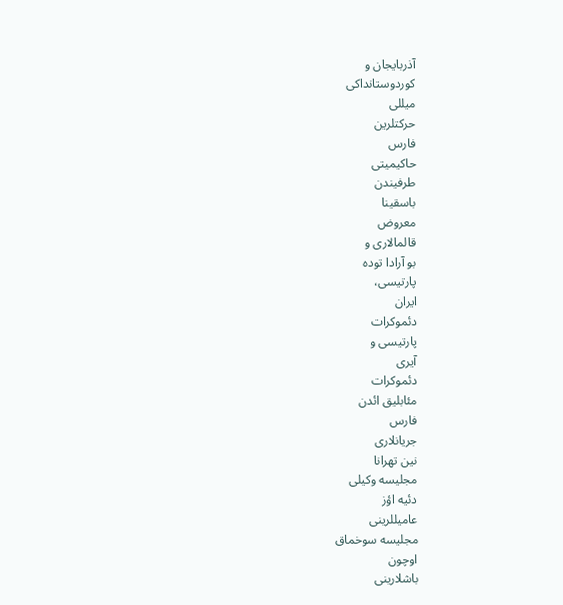آذربایجان و
کوردوستانداکی
میللی
حرکتلرین
فارس
حاکیمیتی
طرفیندن
باسقینا
معروض
قالمالاری و
بو آرادا توده
پارتیسی،
ایران
دئموکرات
پارتیسی و
آیری
دئموکرات
مئابلیق ائدن
فارس
جریانلاری
نین تهرانا
مجلیسه وکیلی
دئیه اؤز
عامیللرینی
مجلیسه سوخماق
اوچون
باشلارینی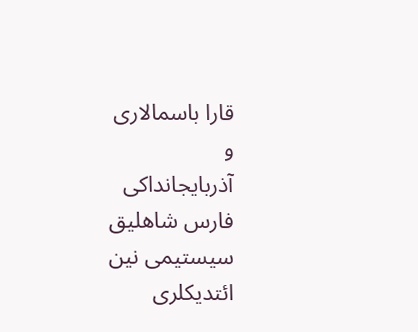قارا باسمالاری
و
آذربایجانداکی
فارس شاهلیق
سیستیمی نین
ائتدیکلری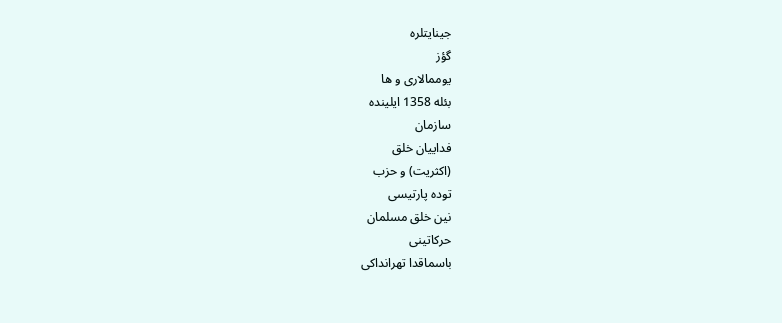جینایتلره
گؤز
یوممالاری و ها
بئله 1358 ایلینده
سازمان
فداییان خلق
(اکثریت) و حزب
توده پارتیسی
نین خلق مسلمان
حرکاتینی
باسماقدا تهرانداکی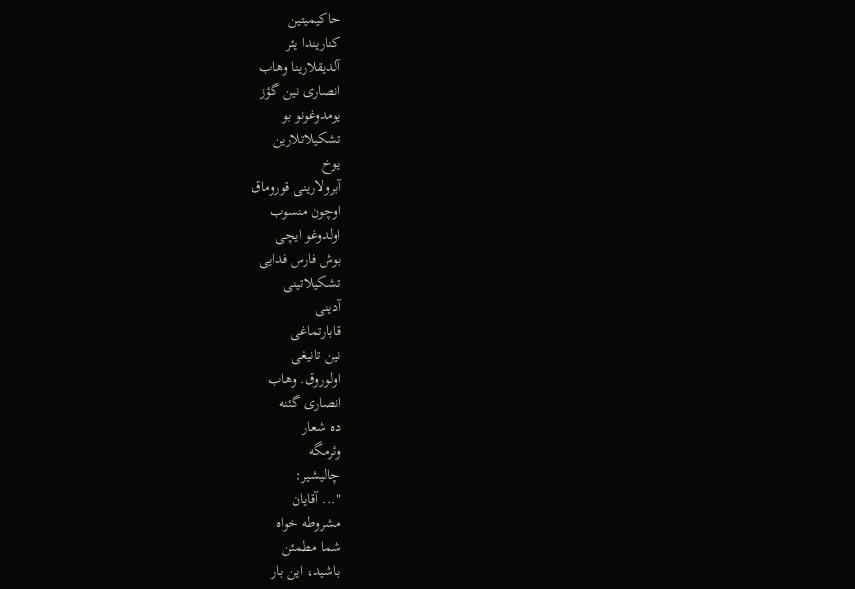حاکیمیتین
کناریندا یئر
آلدیقلارینا وهاب
انصاری نین گؤز
یومدوغونو بو
تشکیلاتلارین
یوخ
آبرولارینی قوروماق
اوچون منسوب
اولدوغو ایچی
بوش فارس فدایی
تشکیلاتینی
آدینی
قابارتماغی
نین تانیغی
اولوروق. وهاب
انصاری گئنه
ده شعار
وئرمگه
چالیشیر:
"... آقایان
مشروطه خواه
شما مطمئن
باشید، این بار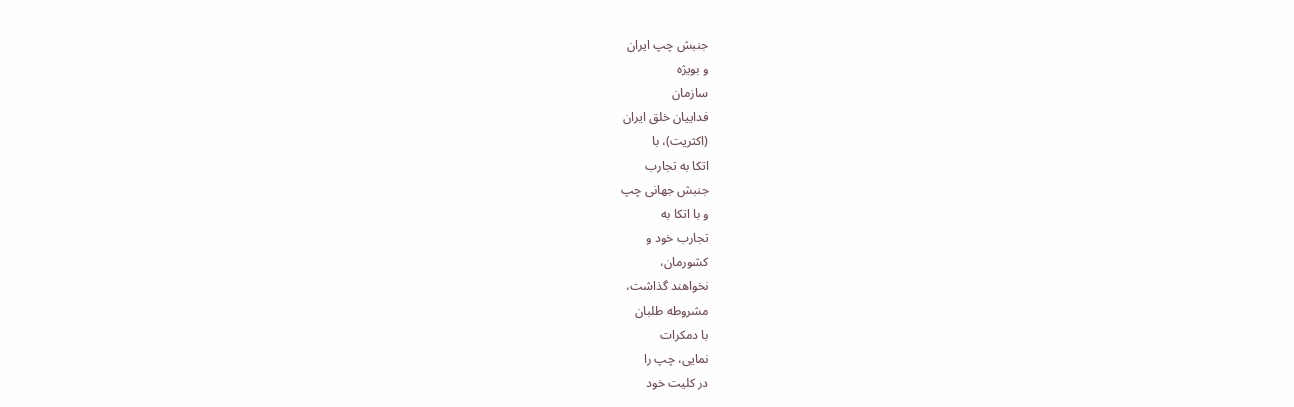جنبش چپ ایران
و بویژه
سازمان
فداییان خلق ایران
(اکثریت)، با
اتکا به تجارب
جنبش جهانی چپ
و با اتکا به
تجارب خود و
کشورمان،
نخواهند گذاشت،
مشروطه طلبان
با دمکرات
نمایی، چپ را
در کلیت خود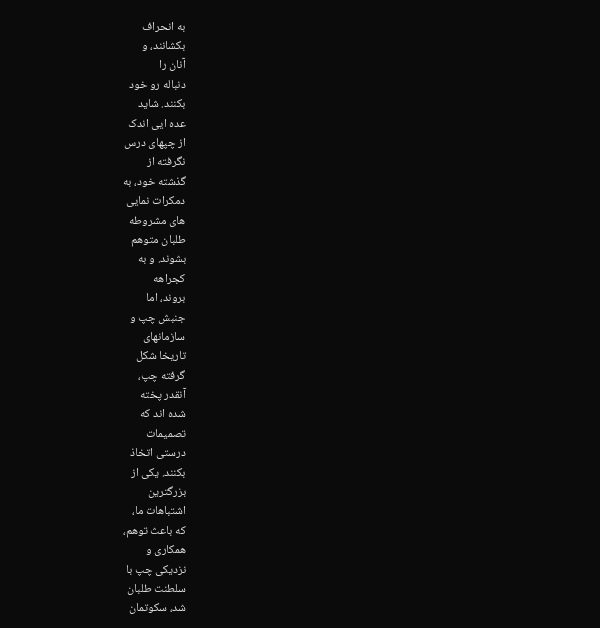به انحراف
بکشانند، و
آنان را
دنباله رو خود
بکنند. شاید
عده ایی اندک
از چپهای درس
نگرفته از
گذشته خود، به
دمکرات نمایی
های مشروطه
طلبان متوهم
بشوند. و به
کجراهه
بروند، اما
جنبش چپ و
سازمانهای
تاریخا شکل
گرفته چپ،
آنقدر پخته
شده اند که
تصمیمات
درستی اتخاذ
بکنند. یکی از
بزرگترین
اشتباهات ما،
که باعث توهم،
همکاری و
نزدیکی چپ با
سلطنت طلبان
شد، سکوتمان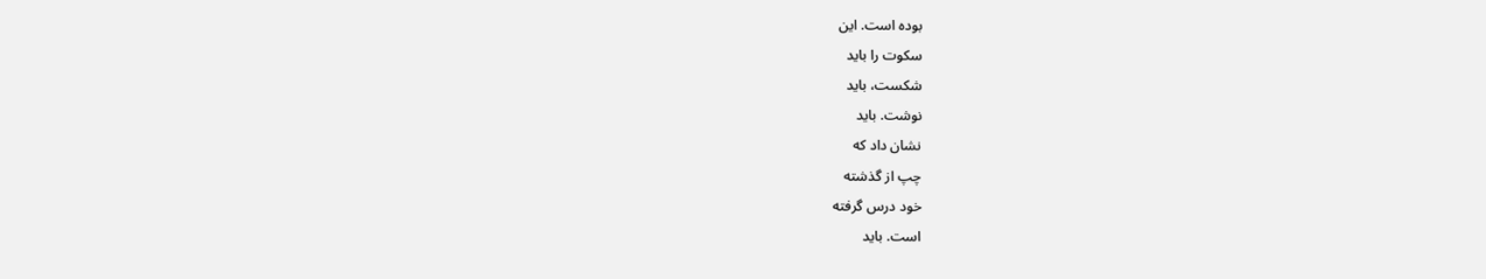بوده است. این
سکوت را باید
شکست، باید
نوشت. باید
نشان داد که
چپ از گذشته
خود درس گرفته
است. باید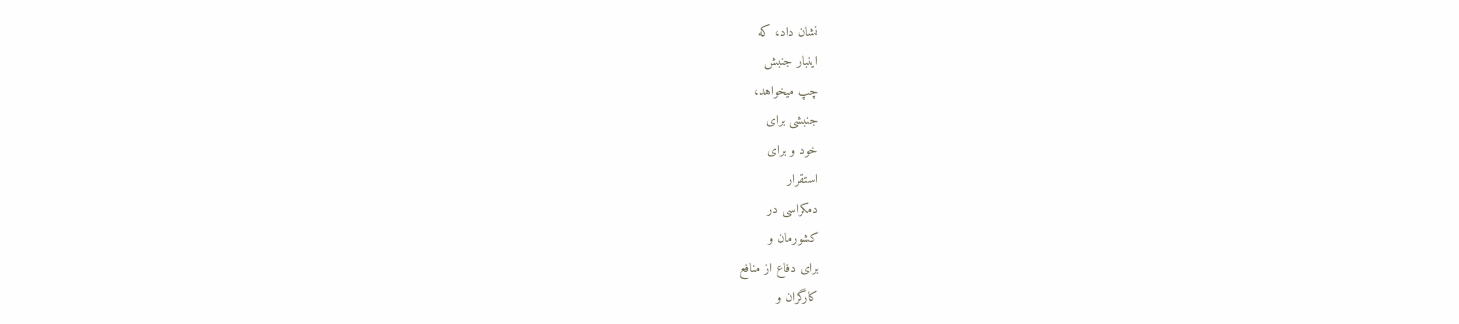نشان داد، که
اینبار جنبش
چپ میخواهد،
جنبشی برای
خود و برای
استقرار
دمکراسی در
کشورمان و
برای دفاع از منافع
کارگران و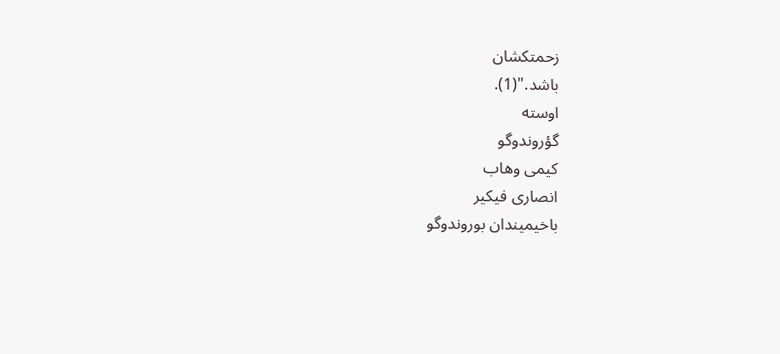زحمتکشان
باشد."(1).
اوسته
گؤروندوگو
کیمی وهاب
انصاری فیکیر
باخیمیندان بوروندوگو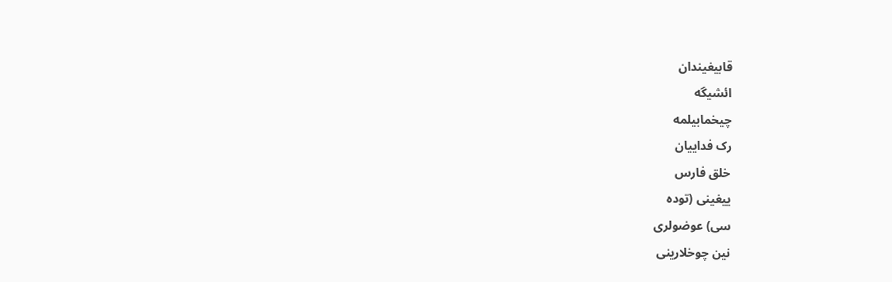قابیغیندان
ائشیگه
چیخمابیلمه
رک فداییان
خلق فارس
ییغینی (توده
سی) عوضولری
نین چوخلارینی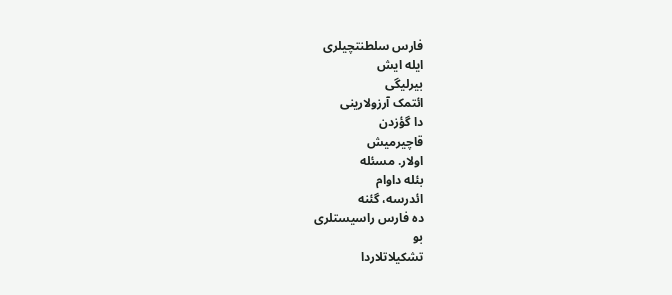فارس سلطنتچیلری
ایله ایش
بیرلیگی
ائتمک آرزولارینی
دا گؤزدن
قاچیرمیش
اولار. مسئله
بئله داوام
ائدرسه، گئنه
ده فارس راسیستلری
بو
تشکیلاتلاردا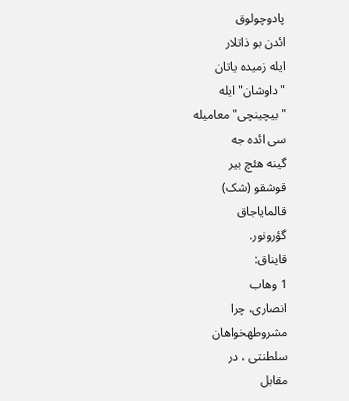پادوچولوق
ائدن بو ذاتلار
ایله زمیده یاتان
"داوشان" ایله
"بیچینچی" معامیله
سی ائده جه
گینه هئچ بیر
قوشقو (شک)
قالمایاجاق
گؤرونور.
قایناق:
1 وهاب
انصاری، چرا
مشروطهخواهان
سلطنتی ، در
مقابل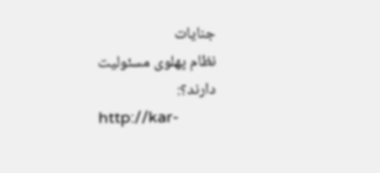جنایات
نظام پهلوی مسئولیت
دارند؟:
http://kar-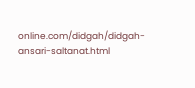online.com/didgah/didgah-ansari-saltanat.html